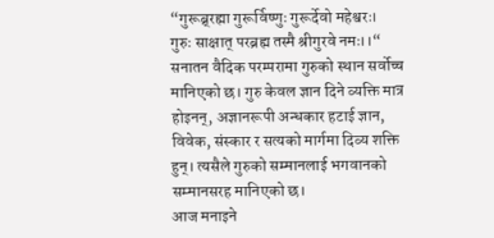“गुरूब्र्रह्मा गुरूर्विष्णुः गुरूर्देवो महेश्वरः।
गुरुः साक्षात् परब्रह्म तस्मै श्रीगुरवे नमः।।“
सनातन वैदिक परम्परामा गुरुको स्थान सर्वोच्च मानिएको छ। गुरु केवल ज्ञान दिने व्यक्ति मात्र होइनन्, अज्ञानरूपी अन्धकार हटाई ज्ञान, विवेक, संस्कार र सत्यको मार्गमा दिव्य शक्ति हुन्। त्यसैले गुरुको सम्मानलाई भगवानको सम्मानसरह मानिएको छ।
आज मनाइने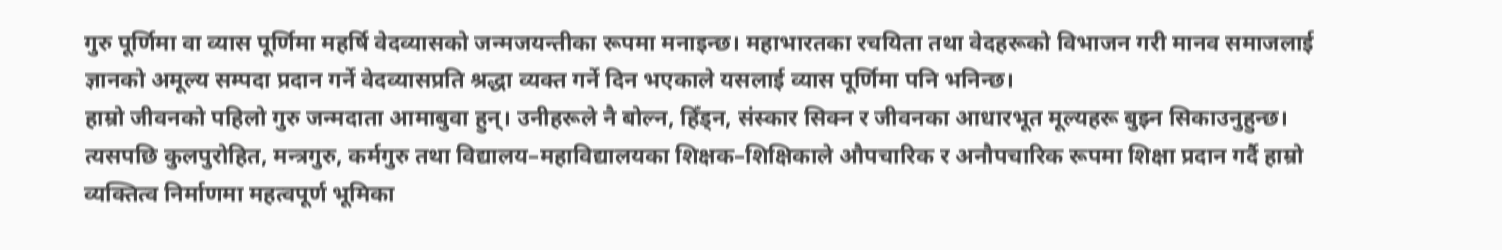गुरु पूर्णिमा वा व्यास पूर्णिमा महर्षि वेदव्यासको जन्मजयन्तीका रूपमा मनाइन्छ। महाभारतका रचयिता तथा वेदहरूको विभाजन गरी मानव समाजलाई ज्ञानको अमूल्य सम्पदा प्रदान गर्ने वेदव्यासप्रति श्रद्धा व्यक्त गर्ने दिन भएकाले यसलाई व्यास पूर्णिमा पनि भनिन्छ।
हाम्रो जीवनको पहिलो गुरु जन्मदाता आमाबुवा हुन्। उनीहरूले नै बोल्न, हिँड्न, संस्कार सिक्न र जीवनका आधारभूत मूल्यहरू बुझ्न सिकाउनुहुन्छ। त्यसपछि कुलपुरोहित, मन्त्रगुरु, कर्मगुरु तथा विद्यालय–महाविद्यालयका शिक्षक–शिक्षिकाले औपचारिक र अनौपचारिक रूपमा शिक्षा प्रदान गर्दै हाम्रो व्यक्तित्व निर्माणमा महत्वपूर्ण भूमिका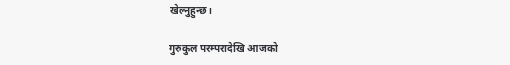खेल्नुहुन्छ।

गुरुकुल परम्परादेखि आजको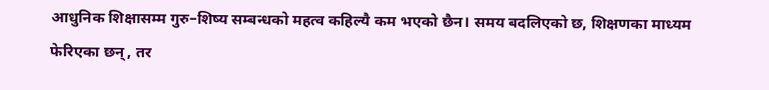आधुनिक शिक्षासम्म गुरु–शिष्य सम्बन्धको महत्व कहिल्यै कम भएको छैन। समय बदलिएको छ, शिक्षणका माध्यम फेरिएका छन्, तर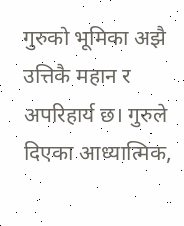गुरुको भूमिका अझै उत्तिकै महान र अपरिहार्य छ। गुरुले दिएका आध्यात्मिक,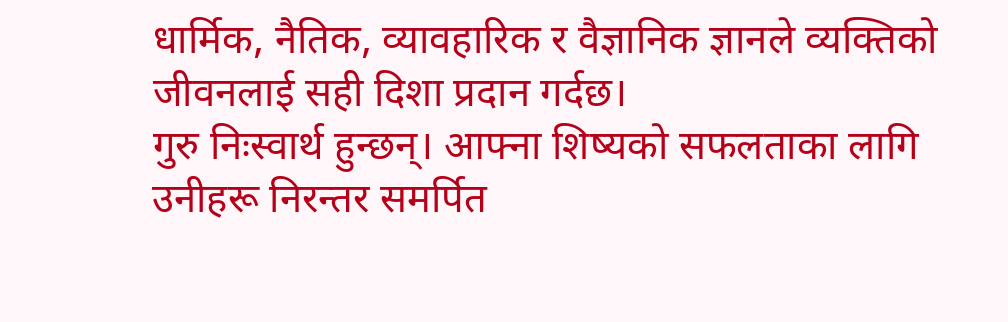धार्मिक, नैतिक, व्यावहारिक र वैज्ञानिक ज्ञानले व्यक्तिको जीवनलाई सही दिशा प्रदान गर्दछ।
गुरु निःस्वार्थ हुन्छन्। आफ्ना शिष्यको सफलताका लागि उनीहरू निरन्तर समर्पित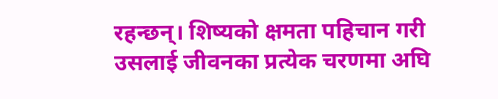रहन्छन्। शिष्यको क्षमता पहिचान गरी उसलाई जीवनका प्रत्येक चरणमा अघि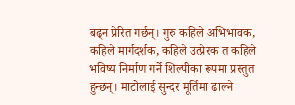बढ्न प्रेरित गर्छन्। गुरु कहिले अभिभावक, कहिले मार्गदर्शक, कहिले उत्प्रेरक त कहिले भविष्य निर्माण गर्ने शिल्पीका रूपमा प्रस्तुत हुन्छन्। माटोलाई सुन्दर मूर्तिमा ढाल्ने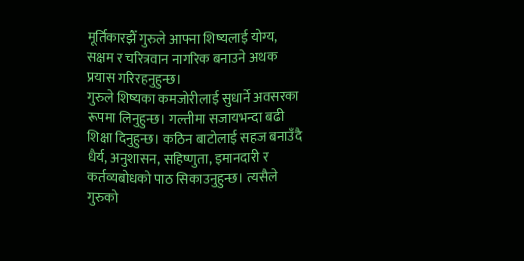मूर्तिकारझैँ गुरुले आफ्ना शिष्यलाई योग्य, सक्षम र चरित्रवान नागरिक बनाउने अथक प्रयास गरिरहनुहुन्छ।
गुरुले शिष्यका कमजोरीलाई सुधार्ने अवसरका रूपमा लिनुहुन्छ। गल्तीमा सजायभन्दा बढी शिक्षा दिनुहुन्छ। कठिन बाटोलाई सहज बनाउँदै धैर्य, अनुशासन, सहिष्णुता, इमानदारी र कर्तव्यबोधको पाठ सिकाउनुहुन्छ। त्यसैले गुरुको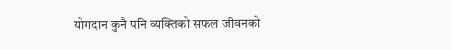योगदान कुनै पनि व्यक्तिको सफल जीवनको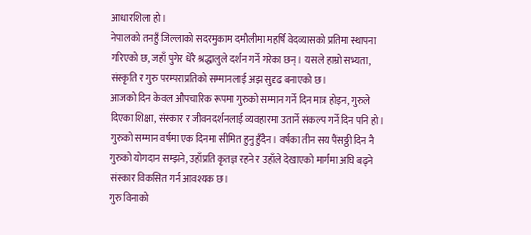आधारशिला हो।
नेपालको तनहुँ जिल्लाको सदरमुकाम दमौलीमा महर्षि वेदव्यासको प्रतिमा स्थापना गरिएको छ, जहाँ पुगेर धेरै श्रद्धालुले दर्शन गर्ने गरेका छन्। यसले हाम्रो सभ्यता, संस्कृति र गुरु परम्पराप्रतिको सम्मानलाई अझ सुदृढ बनाएको छ।
आजको दिन केवल औपचारिक रूपमा गुरुको सम्मान गर्ने दिन मात्र होइन, गुरुले दिएका शिक्षा, संस्कार र जीवनदर्शनलाई व्यवहारमा उतार्ने संकल्प गर्ने दिन पनि हो। गुरुको सम्मान वर्षमा एक दिनमा सीमित हुनु हुँदैन। वर्षका तीन सय पैंसठ्ठी दिन नै गुरुको योगदान सम्झने, उहाँप्रति कृतज्ञ रहने र उहाँले देखाएको मार्गमा अघि बढ्ने संस्कार विकसित गर्न आवश्यक छ।
गुरु विनाको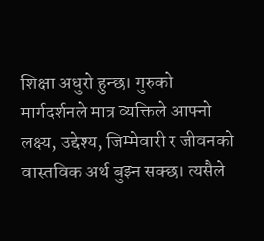शिक्षा अधुरो हुन्छ। गुरुको मार्गदर्शनले मात्र व्यक्तिले आफ्नो लक्ष्य, उद्देश्य, जिम्मेवारी र जीवनको वास्तविक अर्थ बुझ्न सक्छ। त्यसैले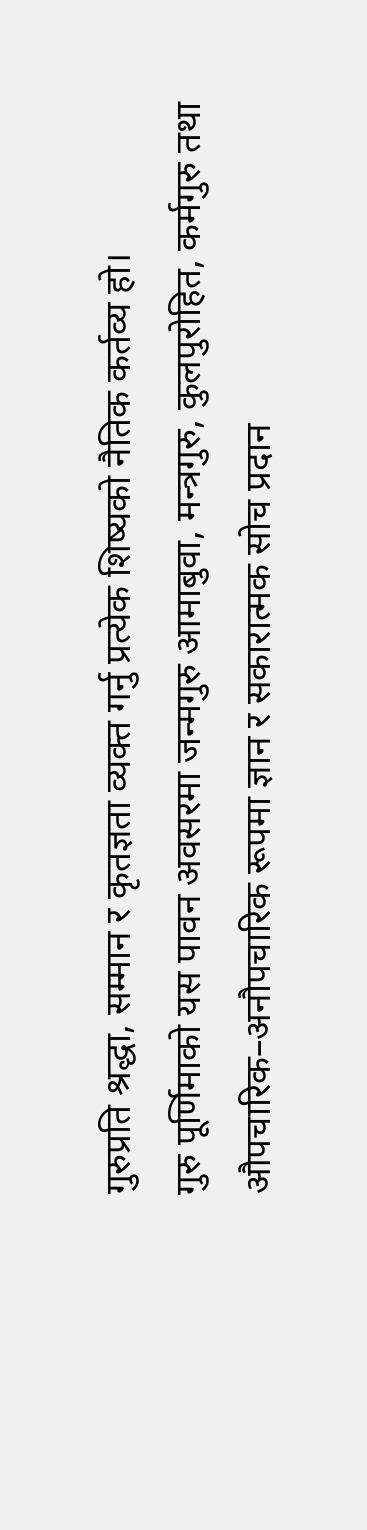गुरुप्रति श्रद्धा, सम्मान र कृतज्ञता व्यक्त गर्नु प्रत्येक शिष्यको नैतिक कर्तव्य हो।
गुरु पूर्णिमाको यस पावन अवसरमा जन्मगुरु आमाबुवा, मन्त्रगुरु, कुलपुरोहित, कर्मगुरु तथा औपचारिक–अनौपचारिक रूपमा ज्ञान र सकारात्मक सोच प्रदान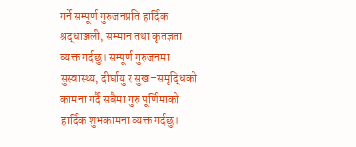गर्ने सम्पूर्ण गुरुजनप्रति हार्दिक श्रद्धाञ्जली, सम्मान तथा कृतज्ञता व्यक्त गर्दछु। सम्पूर्ण गुरुजनमा सुस्वास्थ्य, दीर्घायु र सुख–समृद्धिको कामना गर्दै सबैमा गुरु पूर्णिमाको हार्दिक शुभकामना व्यक्त गर्दछु।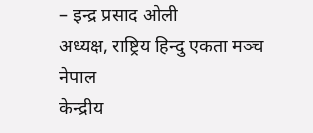– इन्द्र प्रसाद ओली
अध्यक्ष, राष्ट्रिय हिन्दु एकता मञ्च नेपाल
केन्द्रीय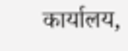कार्यालय,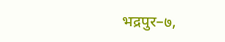भद्रपुर–७,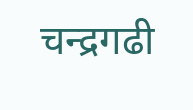चन्द्रगढी